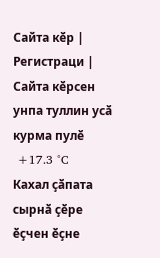Сайта кӗр | Регистраци | Сайта кӗрсен унпа туллин усӑ курма пулӗ
 +17.3 °C
Кахал ҫӑпата сырнӑ ҫӗре ӗҫчен ӗҫне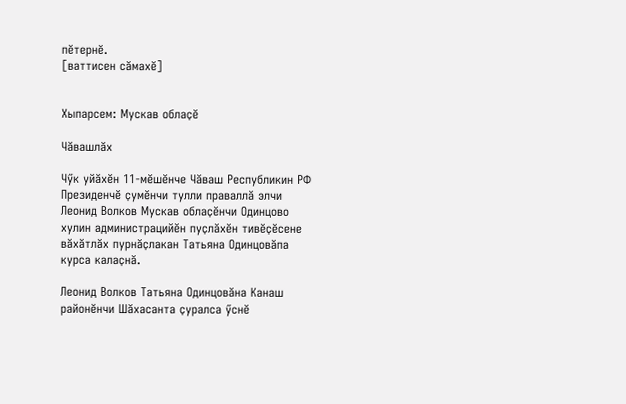пӗтернӗ.
[ваттисен сӑмахӗ]


Хыпарсем: Мускав облаҫӗ

Чӑвашлӑх

Чӳк уйӑхӗн 11-мӗшӗнче Чӑваш Республикин РФ Президенчӗ ҫумӗнчи тулли праваллӑ элчи Леонид Волков Мускав облаҫӗнчи Одинцово хулин администрацийӗн пуҫлӑхӗн тивӗҫӗсене вӑхӑтлӑх пурнӑҫлакан Татьяна Одинцовӑпа курса калаҫнӑ.

Леонид Волков Татьяна Одинцовӑна Канаш районӗнчи Шӑхасанта ҫуралса ӳснӗ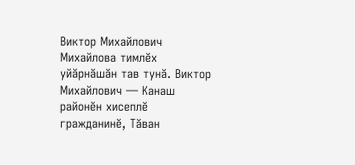Виктор Михайлович Михайлова тимлӗх уйӑрнӑшӑн тав тунӑ. Виктор Михайлович — Канаш районӗн хисеплӗ гражданинӗ, Тӑван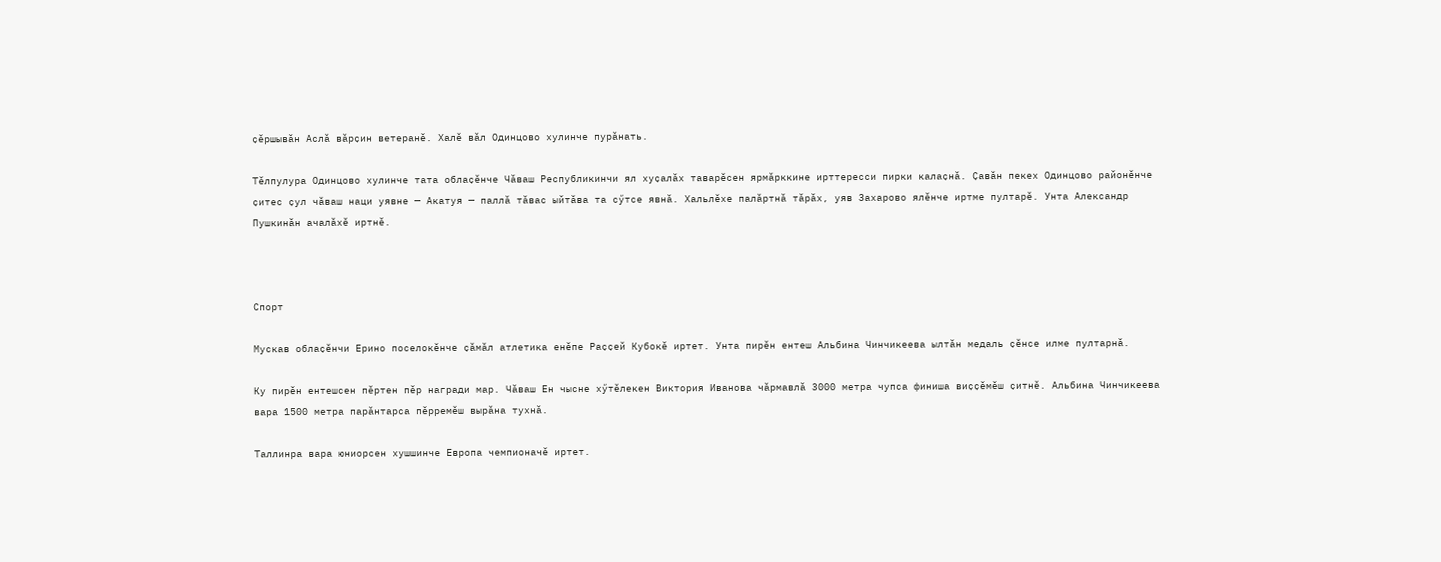ҫӗршывӑн Аслӑ вӑрҫин ветеранӗ. Халӗ вӑл Одинцово хулинче пурӑнать.

Тӗлпулура Одинцово хулинче тата облаҫӗнче Чӑваш Республикинчи ял хуҫалӑх таварӗсен ярмӑрккине ирттересси пирки калаҫнӑ. Ҫавӑн пекех Одинцово районӗнче ҫитес ҫул чӑваш наци уявне — Акатуя — паллӑ тӑвас ыйтӑва та сӳтсе явнӑ. Хальлӗхе палӑртнӑ тӑрӑх, уяв Захарово ялӗнче иртме пултарӗ. Унта Александр Пушкинӑн ачалӑхӗ иртнӗ.



Спорт

Мускав облаҫӗнчи Ерино поселокӗнче ҫӑмӑл атлетика енӗпе Раҫҫей Кубокӗ иртет. Унта пирӗн ентеш Альбина Чинчикеева ылтӑн медаль ҫӗнсе илме пултарнӑ.

Ку пирӗн ентешсен пӗртен пӗр награди мар. Чӑваш Ен чысне хӳтӗлекен Виктория Иванова чӑрмавлӑ 3000 метра чупса финиша виҫҫӗмӗш ҫитнӗ. Альбина Чинчикеева вара 1500 метра парӑнтарса пӗрремӗш вырӑна тухнӑ.

Таллинра вара юниорсен хушшинче Европа чемпионачӗ иртет.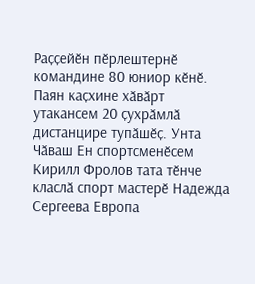Раҫҫейӗн пӗрлештернӗ командине 80 юниор кӗнӗ. Паян каҫхине хӑвӑрт утакансем 20 ҫухрӑмлӑ дистанцире тупӑшӗҫ. Унта Чӑваш Ен спортсменӗсем Кирилл Фролов тата тӗнче класлӑ спорт мастерӗ Надежда Сергеева Европа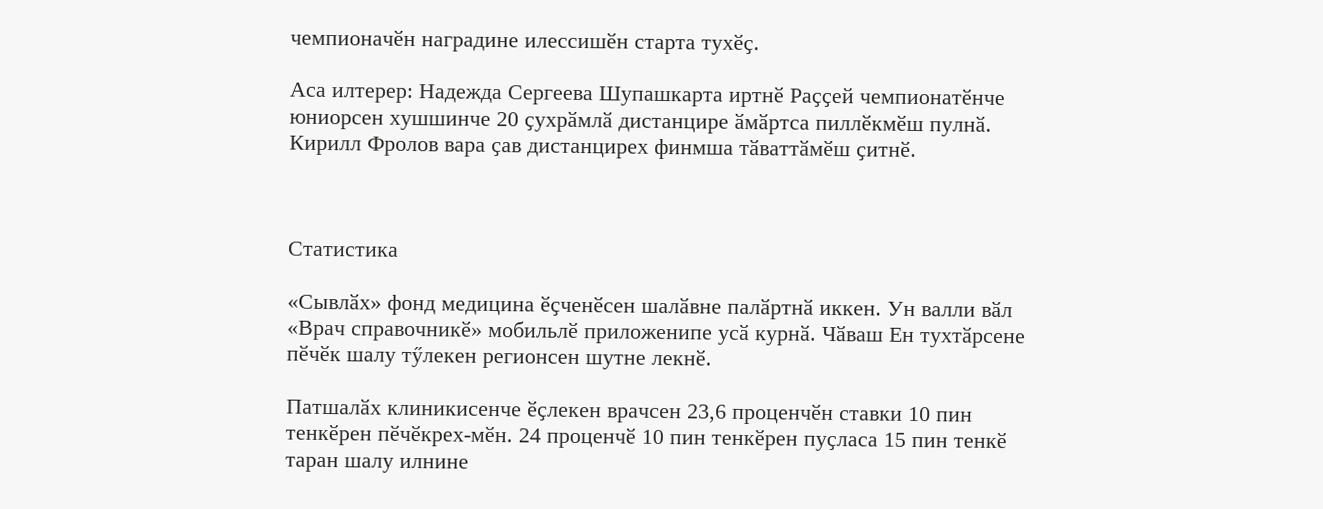чемпионачӗн наградине илессишӗн старта тухӗҫ.

Аса илтерер: Надежда Сергеева Шупашкарта иртнӗ Раҫҫей чемпионатӗнче юниорсен хушшинче 20 ҫухрӑмлӑ дистанцире ӑмӑртса пиллӗкмӗш пулнӑ. Кирилл Фролов вара ҫав дистанцирех финмша тӑваттӑмӗш ҫитнӗ.



Статистика

«Сывлӑх» фонд медицина ӗҫченӗсен шалӑвне палӑртнӑ иккен. Ун валли вӑл «Врач справочникӗ» мобильлӗ приложенипе усӑ курнӑ. Чӑваш Ен тухтӑрсене пӗчӗк шалу тӳлекен регионсен шутне лекнӗ.

Патшалӑх клиникисенче ӗҫлекен врачсен 23,6 проценчӗн ставки 10 пин тенкӗрен пӗчӗкрех-мӗн. 24 проценчӗ 10 пин тенкӗрен пуҫласа 15 пин тенкӗ таран шалу илнине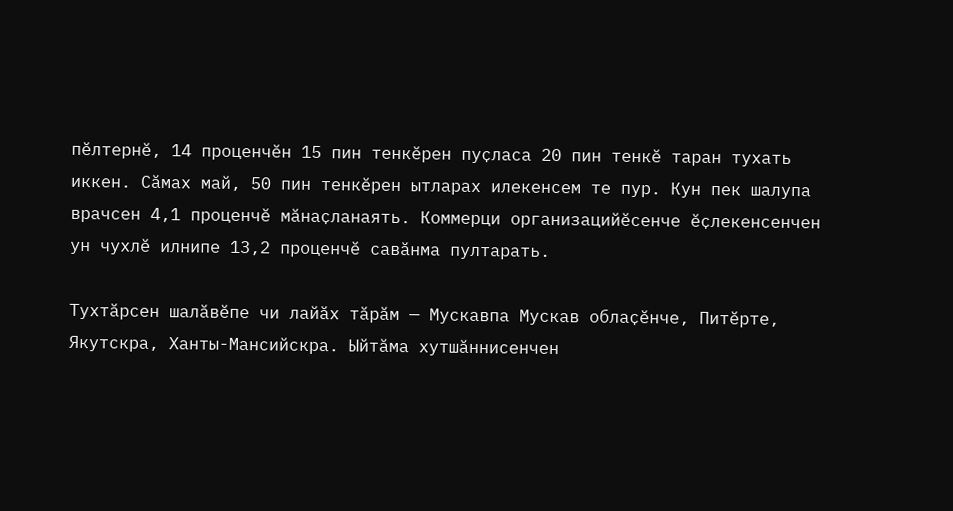пӗлтернӗ, 14 проценчӗн 15 пин тенкӗрен пуҫласа 20 пин тенкӗ таран тухать иккен. Сӑмах май, 50 пин тенкӗрен ытларах илекенсем те пур. Кун пек шалупа врачсен 4,1 проценчӗ мӑнаҫланаять. Коммерци организацийӗсенче ӗҫлекенсенчен ун чухлӗ илнипе 13,2 проценчӗ савӑнма пултарать.

Тухтӑрсен шалӑвӗпе чи лайӑх тӑрӑм — Мускавпа Мускав облаҫӗнче, Питӗрте, Якутскра, Ханты-Мансийскра. Ыйтӑма хутшӑннисенчен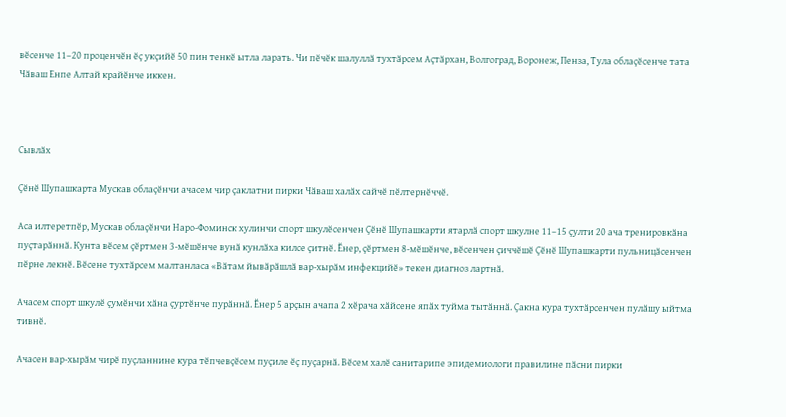вӗсенче 11–20 проценчӗн ӗҫ укҫийӗ 50 пин тенкӗ ытла ларать. Чи пӗчӗк шалуллӑ тухтӑрсем Аҫтӑрхан, Волгоград, Воронеж, Пенза, Тула облаҫӗсенче тата Чӑваш Енпе Алтай крайӗнче иккен.



Сывлӑх

Ҫӗнӗ Шупашкарта Мускав облаҫӗнчи ачасем чир ҫаклатни пирки Чӑваш халӑх сайчӗ пӗлтернӗччӗ.

Аса илтеретпӗр, Мускав облаҫӗнчи Наро-Фоминск хулинчи спорт шкулӗсенчен Ҫӗнӗ Шупашкарти ятарлӑ спорт шкулне 11–15 ҫулти 20 ача тренировкӑна пуҫтарӑннӑ. Кунта вӗсем ҫӗртмен 3-мӗшӗнче вунӑ кунлӑха килсе ҫитнӗ. Ӗнер, ҫӗртмен 8-мӗшӗнче, вӗсенчен ҫиччӗшӗ Ҫӗнӗ Шупашкарти пульницӑсенчен пӗрне лекнӗ. Вӗсене тухтӑрсем малтанласа «Вӑтам йывӑрӑшлӑ вар-хырӑм инфекцийӗ» текен диагноз лартнӑ.

Ачасем спорт шкулӗ ҫумӗнчи хӑна ҫуртӗнче пурӑннӑ. Ӗнер 5 арҫын ачапа 2 хӗрача хӑйсене япӑх туйма тытӑннӑ. Ҫакна кура тухтӑрсенчен пулӑшу ыйтма тивнӗ.

Ачасен вар-хырӑм чирӗ пуҫланнине кура тӗпчевҫӗсем пуҫиле ӗҫ пуҫарнӑ. Вӗсем халӗ санитарипе эпидемиологи правилине пӑсни пирки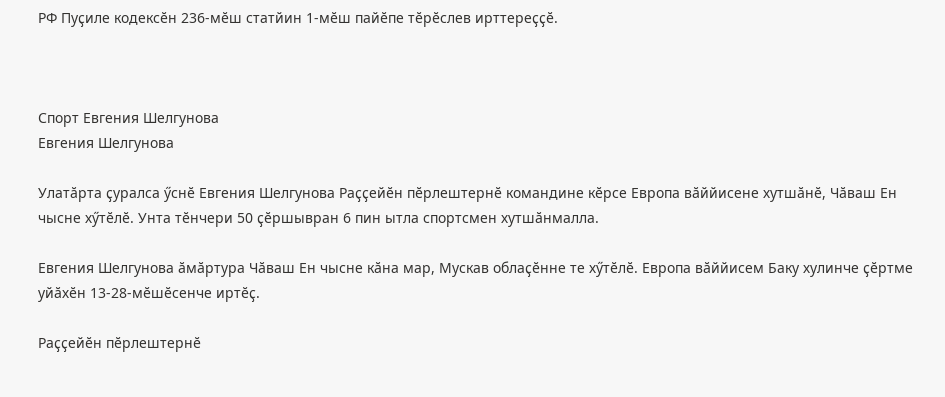РФ Пуҫиле кодексӗн 236-мӗш статйин 1-мӗш пайӗпе тӗрӗслев ирттереҫҫӗ.



Спорт Евгения Шелгунова
Евгения Шелгунова

Улатӑрта ҫуралса ӳснӗ Евгения Шелгунова Раҫҫейӗн пӗрлештернӗ командине кӗрсе Европа вӑййисене хутшӑнӗ, Чӑваш Ен чысне хӳтӗлӗ. Унта тӗнчери 50 ҫӗршывран 6 пин ытла спортсмен хутшӑнмалла.

Евгения Шелгунова ӑмӑртура Чӑваш Ен чысне кӑна мар, Мускав облаҫӗнне те хӳтӗлӗ. Европа вӑййисем Баку хулинче ҫӗртме уйӑхӗн 13-28-мӗшӗсенче иртӗҫ.

Раҫҫейӗн пӗрлештернӗ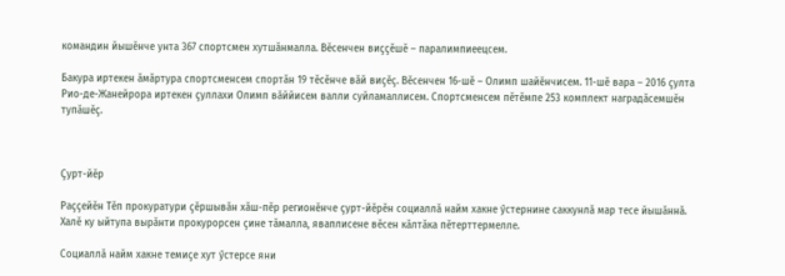командин йышӗнче унта 367 спортсмен хутшӑнмалла. Вӗсенчен виҫҫӗшӗ – паралимпиеецсем.

Бакура иртекен ӑмӑртура спортсменсем спортӑн 19 тӗсӗнче вӑй виҫӗҫ. Вӗсенчен 16-шӗ – Олимп шайӗнчисем. 11-шӗ вара – 2016 ҫулта Рио-де-Жанейрора иртекен ҫуллахи Олимп вӑййисем валли суйламаллисем. Спортсменсем пӗтӗмпе 253 комплект наградӑсемшӗн тупӑшӗҫ.



Ҫурт-йӗр

Раҫҫейӗн Тӗп прокуратури ҫӗршывӑн хӑш-пӗр регионӗнче ҫурт-йӗрӗн социаллӑ найм хакне ӳстернине саккунлӑ мар тесе йышӑннӑ. Халӗ ку ыйтупа вырӑнти прокурорсен ҫине тӑмалла, яваплисене вӗсен кӑлтӑка пӗтерттермелле.

Социаллӑ найм хакне темиҫе хут ӳстерсе яни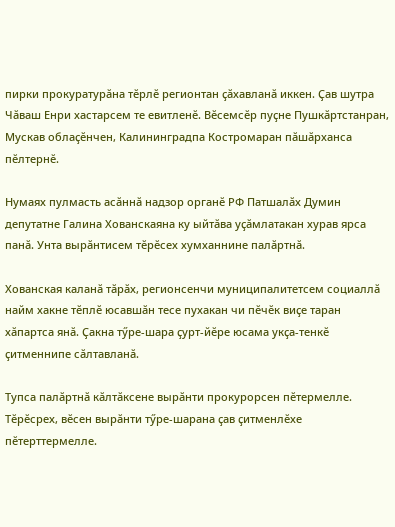пирки прокуратурӑна тӗрлӗ регионтан ҫӑхавланӑ иккен. Ҫав шутра Чӑваш Енри хастарсем те евитленӗ. Вӗсемсӗр пуҫне Пушкӑртстанран, Мускав облаҫӗнчен, Калининградпа Костромаран пӑшӑрханса пӗлтернӗ.

Нумаях пулмасть асӑннӑ надзор органӗ РФ Патшалӑх Думин депутатне Галина Хованскаяна ку ыйтӑва уҫӑмлатакан хурав ярса панӑ. Унта вырӑнтисем тӗрӗсех хумханнине палӑртнӑ.

Хованская каланӑ тӑрӑх, регионсенчи муниципалитетсем социаллӑ найм хакне тӗплӗ юсавшӑн тесе пухакан чи пӗчӗк виҫе таран хӑпартса янӑ. Ҫакна тӳре-шара ҫурт-йӗре юсама укҫа-тенкӗ ҫитменнипе сӑлтавланӑ.

Тупса палӑртнӑ кӑлтӑксене вырӑнти прокурорсен пӗтермелле. Тӗрӗсрех, вӗсен вырӑнти тӳре-шарана ҫав ҫитменлӗхе пӗтерттермелле.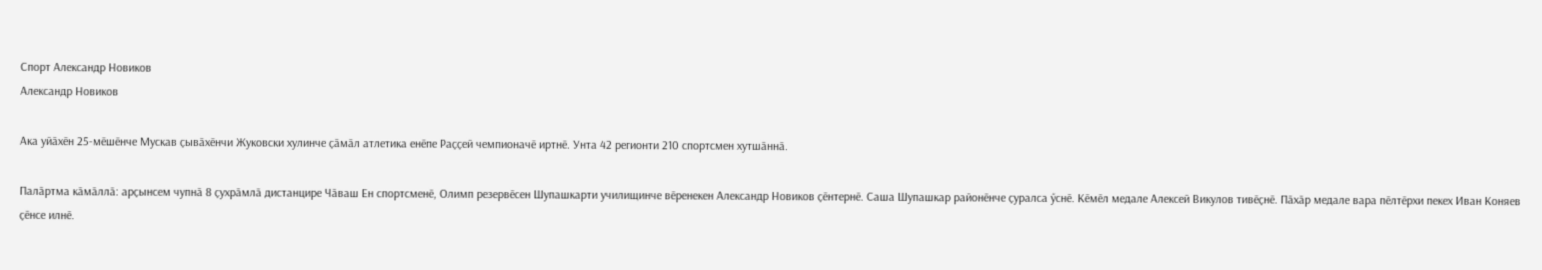Спорт Александр Новиков
Александр Новиков

Ака уйӑхӗн 25-мӗшӗнче Мускав ҫывӑхӗнчи Жуковски хулинче ҫӑмӑл атлетика енӗпе Раҫҫей чемпионачӗ иртнӗ. Унта 42 регионти 210 спортсмен хутшӑннӑ.

Палӑртма кӑмӑллӑ: арҫынсем чупнӑ 8 ҫухрӑмлӑ дистанцире Чӑваш Ен спортсменӗ, Олимп резервӗсен Шупашкарти училищинче вӗренекен Александр Новиков ҫӗнтернӗ. Саша Шупашкар районӗнче ҫуралса ӳснӗ. Кӗмӗл медале Алексей Викулов тивӗҫнӗ. Пӑхӑр медале вара пӗлтӗрхи пекех Иван Коняев ҫӗнсе илнӗ.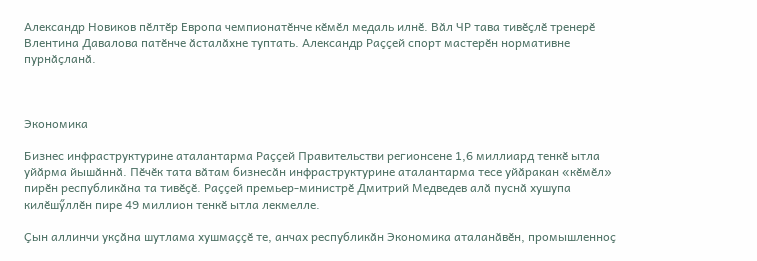Александр Новиков пӗлтӗр Европа чемпионатӗнче кӗмӗл медаль илнӗ. Вӑл ЧР тава тивӗҫлӗ тренерӗ Влентина Давалова патӗнче ӑсталӑхне туптать. Александр Раҫҫей спорт мастерӗн нормативне пурнӑҫланӑ.



Экономика

Бизнес инфраструктурине аталантарма Раҫҫей Правительстви регионсене 1,6 миллиард тенкӗ ытла уйӑрма йышӑннӑ. Пӗчӗк тата вӑтам бизнесӑн инфраструктурине аталантарма тесе уйӑракан «кӗмӗл» пирӗн республикӑна та тивӗҫӗ. Раҫҫей премьер-министрӗ Дмитрий Медведев алӑ пуснӑ хушупа килӗшӳллӗн пире 49 миллион тенкӗ ытла лекмелле.

Ҫын аллинчи укҫӑна шутлама хушмаҫҫӗ те, анчах республикӑн Экономика аталанӑвӗн, промышленноҫ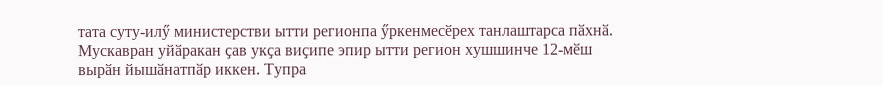тата суту-илӳ министерстви ытти регионпа ӳркенмесӗрех танлаштарса пӑхнӑ. Мускавран уйӑракан ҫав укҫа виҫипе эпир ытти регион хушшинче 12-мӗш вырӑн йышӑнатпӑр иккен. Тупра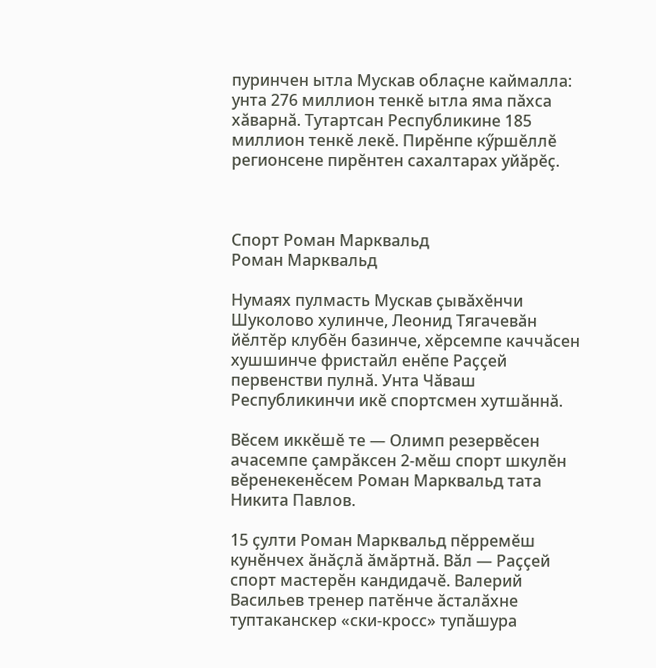пуринчен ытла Мускав облаҫне каймалла: унта 276 миллион тенкӗ ытла яма пӑхса хӑварнӑ. Тутартсан Республикине 185 миллион тенкӗ лекӗ. Пирӗнпе кӳршӗллӗ регионсене пирӗнтен сахалтарах уйӑрӗҫ.



Спорт Роман Марквальд
Роман Марквальд

Нумаях пулмасть Мускав ҫывӑхӗнчи Шуколово хулинче, Леонид Тягачевӑн йӗлтӗр клубӗн базинче, хӗрсемпе каччӑсен хушшинче фристайл енӗпе Раҫҫей первенстви пулнӑ. Унта Чӑваш Республикинчи икӗ спортсмен хутшӑннӑ.

Вӗсем иккӗшӗ те — Олимп резервӗсен ачасемпе ҫамрӑксен 2-мӗш спорт шкулӗн вӗренекенӗсем Роман Марквальд тата Никита Павлов.

15 ҫулти Роман Марквальд пӗрремӗш кунӗнчех ӑнӑҫлӑ ӑмӑртнӑ. Вӑл — Раҫҫей спорт мастерӗн кандидачӗ. Валерий Васильев тренер патӗнче ӑсталӑхне туптаканскер «ски-кросс» тупӑшура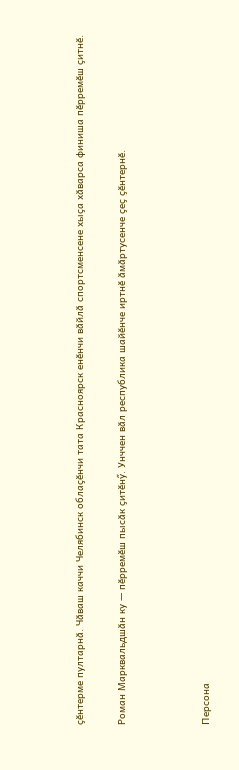ҫӗнтерме пултарнӑ. Чӑваш каччи Челябинск облаҫӗнчи тата Красноярск енӗнчи вӑйлӑ спортсменсене хыҫа хӑварса финиша пӗрремӗш ҫитнӗ.

Роман Марквальдшӑн ку — пӗрремӗш пысӑк ҫитӗнӳ. Унччен вӑл республика шайӗнче иртнӗ ӑмӑртусенче ҫеҫ ҫӗнтернӗ.



Персона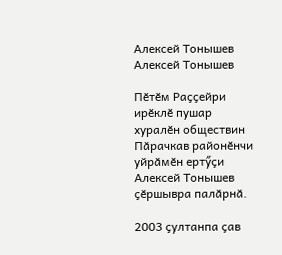Алексей Тонышев
Алексей Тонышев

Пӗтӗм Раҫҫейри ирӗклӗ пушар хуралӗн обществин Пӑрачкав районӗнчи уйрӑмӗн ертӳҫи Алексей Тонышев ҫӗршывра палӑрнӑ.

2003 ҫултанпа ҫав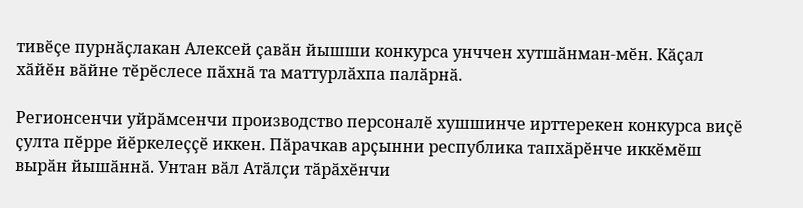тивӗҫе пурнӑҫлакан Алексей ҫавӑн йышши конкурса унччен хутшӑнман-мӗн. Кӑҫал хӑйӗн вӑйне тӗрӗслесе пӑхнӑ та маттурлӑхпа палӑрнӑ.

Регионсенчи уйрӑмсенчи производство персоналӗ хушшинче ирттерекен конкурса виҫӗ ҫулта пӗрре йӗркелеҫҫӗ иккен. Пӑрачкав арҫынни республика тапхӑрӗнче иккӗмӗш вырӑн йышӑннӑ. Унтан вӑл Атӑлҫи тӑрӑхӗнчи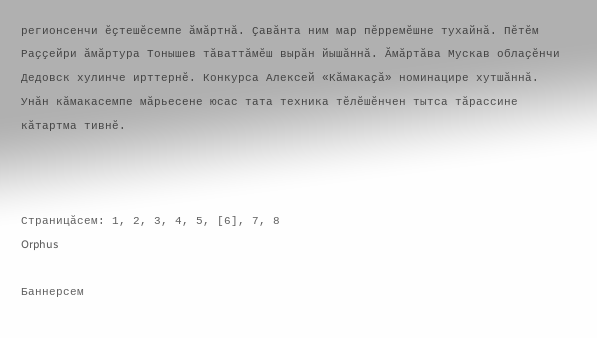регионсенчи ӗҫтешӗсемпе ӑмӑртнӑ. Ҫавӑнта ним мар пӗрремӗшне тухайнӑ. Пӗтӗм Раҫҫейри ӑмӑртура Тонышев тӑваттӑмӗш вырӑн йышӑннӑ. Ӑмӑртӑва Мускав облаҫӗнчи Дедовск хулинче ирттернӗ. Конкурса Алексей «Кӑмакаҫӑ» номинацире хутшӑннӑ. Унӑн кӑмакасемпе мӑрьесене юсас тата техника тӗлӗшӗнчен тытса тӑрассине кӑтартма тивнӗ.



Страницӑсем: 1, 2, 3, 4, 5, [6], 7, 8
Orphus

Баннерсем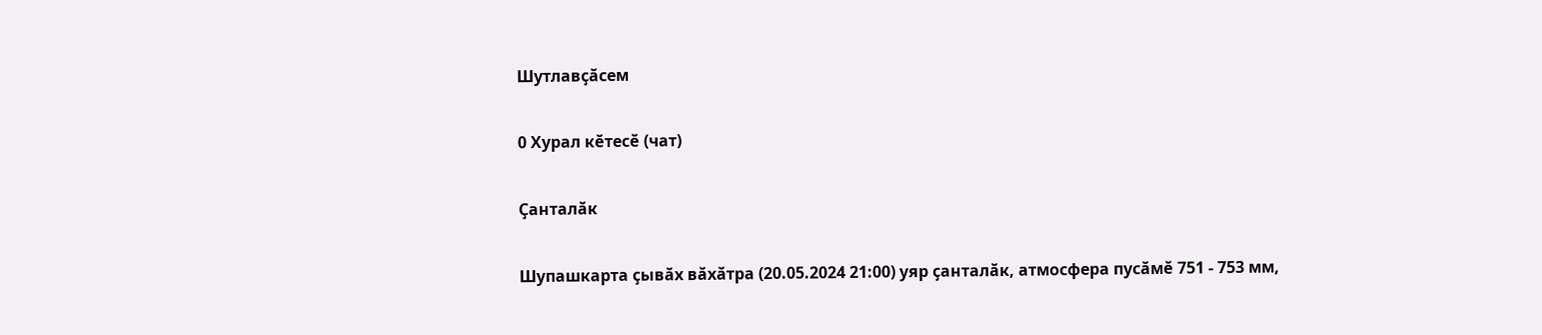Шутлавҫӑсем

0 Хурал кӗтесӗ (чат)

Ҫанталӑк

Шупашкарта ҫывӑх вӑхӑтра (20.05.2024 21:00) уяр ҫанталӑк, атмосфера пусӑмӗ 751 - 753 мм,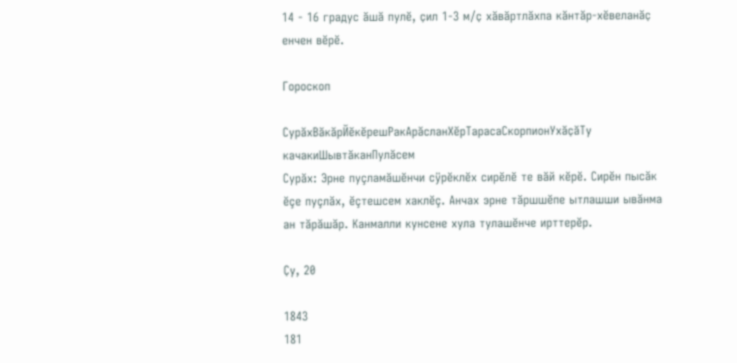14 - 16 градус ӑшӑ пулӗ, ҫил 1-3 м/ҫ хӑвӑртлӑхпа кӑнтӑр-хӗвеланӑҫ енчен вӗрӗ.

Гороскоп

СурӑхВӑкӑрЙӗкӗрешРакАрӑсланХӗрТарасаСкорпионУхӑҫӑТу качакиШывтӑканПулӑсем
Сурӑх: Эрне пуçламăшĕнчи сÿрĕклĕх сирĕлĕ те вăй кĕрĕ. Сирĕн пысăк ĕçе пуçлăх, ĕçтешсем хаклĕç. Анчах эрне тăршшĕпе ытлашши ывăнма ан тăрăшăр. Канмалли кунсене хула тулашĕнче ирттерĕр.

Ҫу, 20

1843
181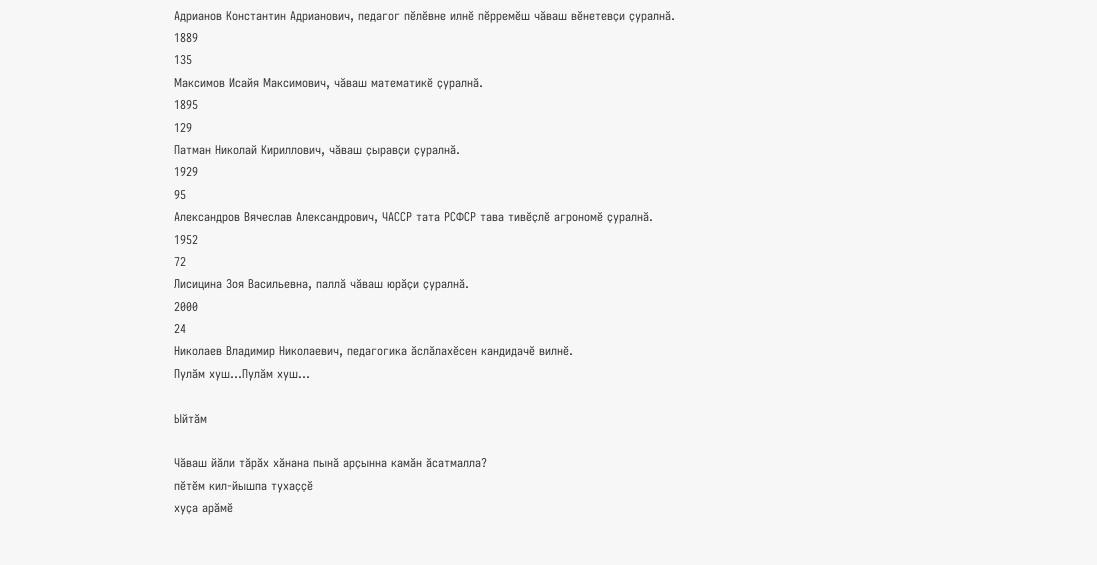Адрианов Константин Адрианович, педагог пӗлӗвне илнӗ пӗрремӗш чӑваш вӗнетевҫи ҫуралнӑ.
1889
135
Максимов Исайя Максимович, чӑваш математикӗ ҫуралнӑ.
1895
129
Патман Николай Кириллович, чӑваш ҫыравҫи ҫуралнӑ.
1929
95
Александров Вячеслав Александрович, ЧАССР тата РСФСР тава тивӗҫлӗ агрономӗ ҫуралнӑ.
1952
72
Лисицина Зоя Васильевна, паллӑ чӑваш юрӑҫи ҫуралнӑ.
2000
24
Николаев Владимир Николаевич, педагогика ӑслӑлахӗсен кандидачӗ вилнӗ.
Пулӑм хуш...Пулӑм хуш...

Ыйтӑм

Чӑваш йӑли тӑрӑх хӑнана пынӑ арҫынна камӑн ӑсатмалла?
пӗтӗм кил-йышпа тухаҫҫӗ
хуҫа арӑмӗ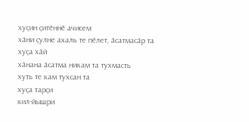хуҫин ҫитӗннӗ ачисем
хӑни ҫулне ахаль те пӗлет, ӑсатмасӑр та
хуҫа хӑй
хӑнана ӑсатма никам та тухмасть
хуть те кам тухсан та
хуҫа тарҫи
кил-йышри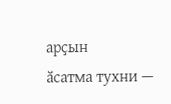арҫын
ӑсатма тухни —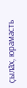ҫылӑх, юрамасть